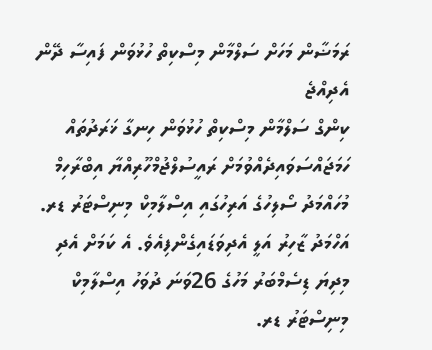ރަމަޟާން މަހަށް ސަލްމާން މިސްކިތް ހުޅުވަން ފައިސާ ދޭން އެދިއްޖެ
ކިންގް ސަލްމާން މިސްކިތް ހުޅުވަން ހިނގާ ޚަރަދުތައް ހަމަޖައްސަވައިދެއްވުމަށް ރައީސުލްޖުމްހޫރިއްޔާ އިބްރާހިމް މުހައްމަދު ސޯލިހުގެ އަރިހުގައި އިސްލާމިކް މިނިސްޓަރު ޑރ. އަހްމަދު ޒާހިރު އަލީ އެދިވަޑައިގެންފިއެވެ. އެ ކަމަށް އެދި މިދިޔަ ޑިސެމްބަރު މަހުގެ 26ވަނަ ދުވަހު އިސްލާމިކް މިނިސްޓަރު ޑރ.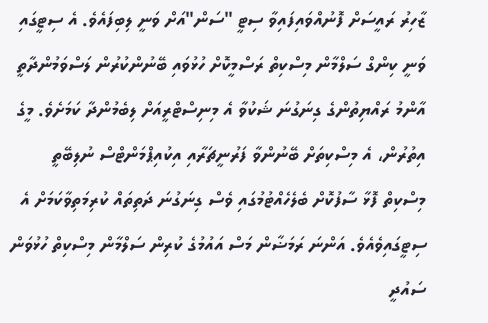ޒާހިރު ރައީސަށް ފޮނުއްވައިފައިވާ ސިޓީ "ސަން"އަށް ވަނީ ލިބިފައެވެ. އެ ސިޓީގައި ވަނީ ކިންގް ސަލްމާން މިސްކިތް ރަސްމީކޮށް ހުޅުވައި ބޭނުންކުރުން ލަސްވަމުންދާތީ އާންމު ރައްޔިތުންގެ ގިނަގުނަ ޝަކުވާ އެ މިނިސްޓްރީއަށް ލިބެމުންދާ ކަމަށެވެ. މީގެ އިތުރުން، އެ މިސްކިތަށް ބޭނުންވާ ފަރުނީޗަރާއި އިކުއިޕްމަންޓްސް ނުލިބޭތީ މިސްކިތް ފޮޅާ ސާފުކޮށް ބެލެހެއްޓުމުގައި ވެސް ގިނަގުނަ ދަތިތައް ކުރިމަތިވާކަމަށް އެ ސިޓީގައިވެއެވެ. އަންނަ ރަމަޟާން މަސް އައުމުގެ ކުރިން ސަލްމާން މިސްކިތް ހުޅުވަން ސައުދީ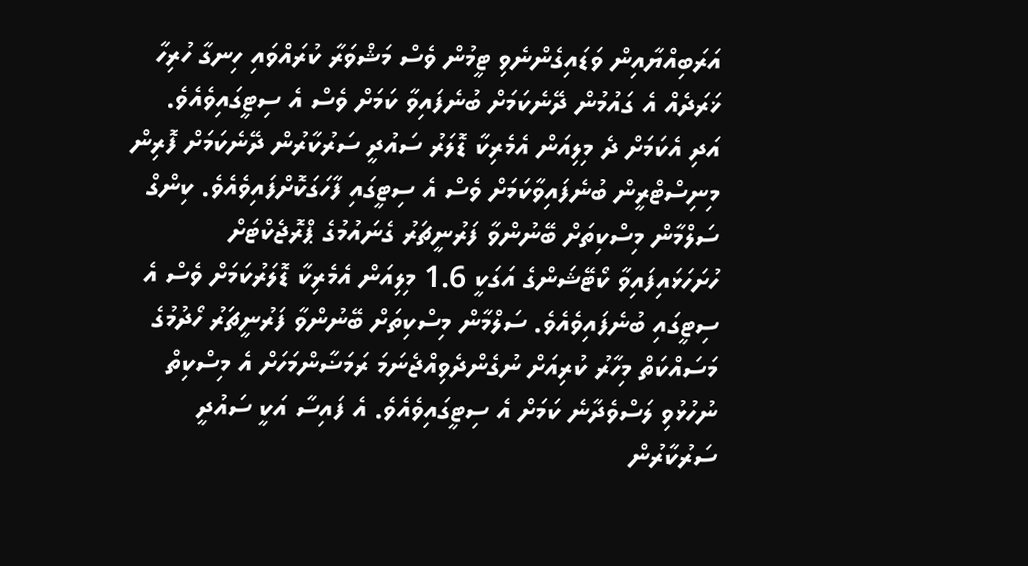އަރަބިއްޔާއިން ވަޑައިގެންނެވި ޓީމުން ވެސް މަޝްވަރާ ކުރައްވައި ހިނގާ ހުރިހާ ޚަރަދެއް އެ ގައުމުން ދޭނެކަމަށް ބުނެފައިވާ ކަމަށް ވެސް އެ ސިޓީގައިވެއެވެ. އަދި އެކަމަށް ދެ މިލިއަން އެމެރިކާ ޑޮލަރު ސައުދީ ސަރުކާރުން ދޭނެކަމަށް ފޮރިން މިނިސްޓްރީން ބުނެފައިވާކަމަށް ވެސް އެ ސިޓީގައި ފާހަގަކޮށްފައިވެއެވެ. ކިންގް ސަލްމާން މިސްކިތަށް ބޭނުންވާ ފަރުނީޗަރު ގެނައުމުގެ ޕްރޮޖެކްޓަށް ހުށަހަޅައިފައިވާ ކޯޓޭޝަންގެ އަގަކީ 1.6 މިލިއަން އެމެރިކާ ޑޮލަރުކަމަށް ވެސް އެ ސިޓީގައި ބުނެފައިވެއެވެ. ސަލްމާން މިސްކިތަށް ބޭނުންވާ ފަރުނީޗަރު ހޯދުމުގެ މަސައްކަތް މިހާރު ކުރިއަށް ނުގެންދެވިއްޖެނަމަ ރަމަޟާންމަހަށް އެ މިސްކިތް ނުހުޅުވި ލަސްވެދާނެ ކަމަށް އެ ސިޓީގައިވެއެވެ. އެ ފައިސާ އަކީ ސައުދީ ސަރުކާރުން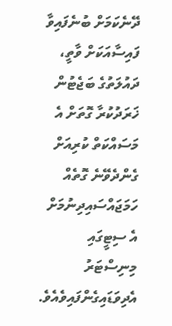ދޭނެކަމަށް ބުނެފައިވާ ފައިސާއަކަށް ވާތީ، ދައުލަތުގެ ބަޖެޓުން ޚަރަދުކުރާ ގޮތަށް އެ މަސައްކަތް ކުރިއަށް ގެންދެވޭނެ ގޮތެއް ހަމަޖައްސައިދިނުމަށް އެ ސިޓީގައި މިނިސްޓަރު އެދިވަޑައިގެންފައިވެއެވެ.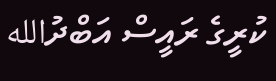ކުރީގެ ރައީސް އަބްދުالله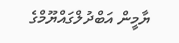ޔާމީން އަބްދުލްގައްޔޫމްގެ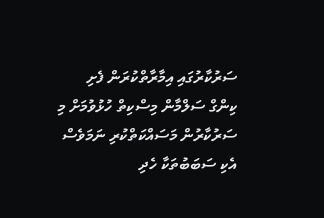ސަރުކާރުގައި އިމާރާތްކުރަން ފެށި ކިންގް ސަލްމާން މިސްކިތް ހުޅުވުމަށް މި ސަރުކާރުން މަސައްކަތްކުރި ނަމަވެސް އެކި ސަބަބުތަކާ ހެދި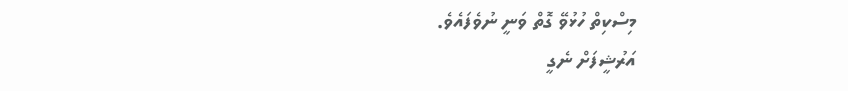މިސްކިތް ހުޅުވޭ ގޮތް ވަނީ ނުވެފައެވެ.
އަރުޝީފަށް ނެގީ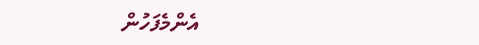އެންމެފަހުން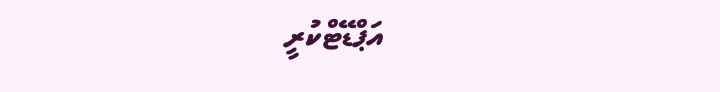އަޕްޑޭޓްކުރީ